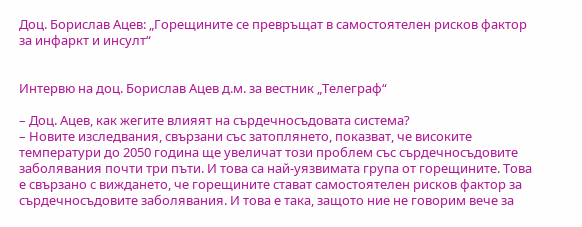Доц. Борислав Ацев: „Горещините се превръщат в самостоятелен рисков фактор за инфаркт и инсулт“


Интервю на доц. Борислав Ацев д.м. за вестник „Телеграф“

– Доц. Ацев, как жегите влияят на сърдечносъдовата система?
– Новите изследвания, свързани със затоплянето, показват, че високите температури до 2050 година ще увеличат този проблем със сърдечносъдовите заболявания почти три пъти. И това са най-уязвимата група от горещините. Това е свързано с виждането, че горещините стават самостоятелен рисков фактор за сърдечносъдовите заболявания. И това е така, защото ние не говорим вече за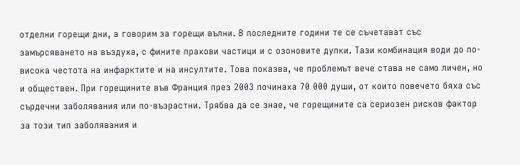отделни горещи дни, а говорим за горещи вълни. В последните години те се съчетават със замърсяването на въздуха, с фините прахови частици и с озоновите дупки. Тази комбинация води до по-висока честота на инфарктите и на инсултите. Това показва, че проблемът вече става не само личен, но и обществен. При горещините във Франция през 2003 починаха 70 000 души, от които повечето бяха със сърдечни заболявания или по-възрастни. Трябва да се знае, че горещините са сериозен рисков фактор за този тип заболявания и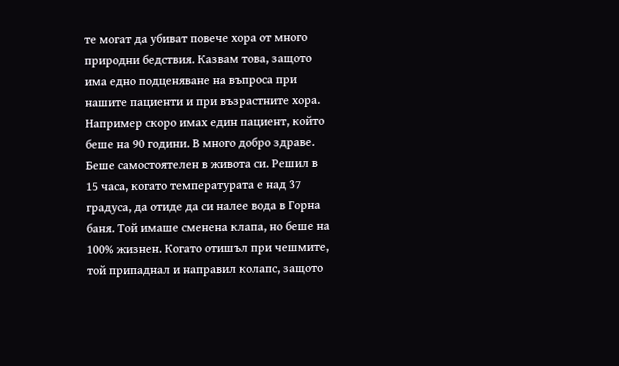те могат да убиват повече хора от много природни бедствия. Казвам това, защото има едно подценяване на въпроса при нашите пациенти и при възрастните хора. Например скоро имах един пациент, който беше на 90 години. В много добро здраве. Беше самостоятелен в живота си. Решил в 15 часа, когато температурата е над 37 градуса, да отиде да си налее вода в Горна баня. Той имаше сменена клапа, но беше на 100% жизнен. Когато отишъл при чешмите, той припаднал и направил колапс, защото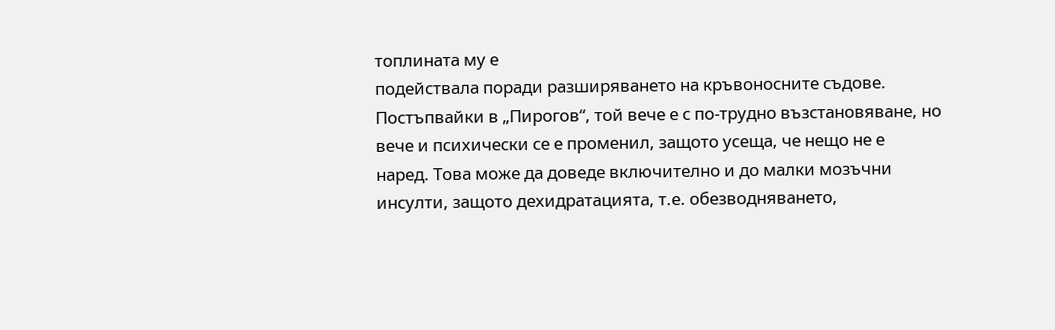топлината му е
подействала поради разширяването на кръвоносните съдове. Постъпвайки в „Пирогов“, той вече е с по-трудно възстановяване, но вече и психически се е променил, защото усеща, че нещо не е
наред. Това може да доведе включително и до малки мозъчни инсулти, защото дехидратацията, т.е. обезводняването,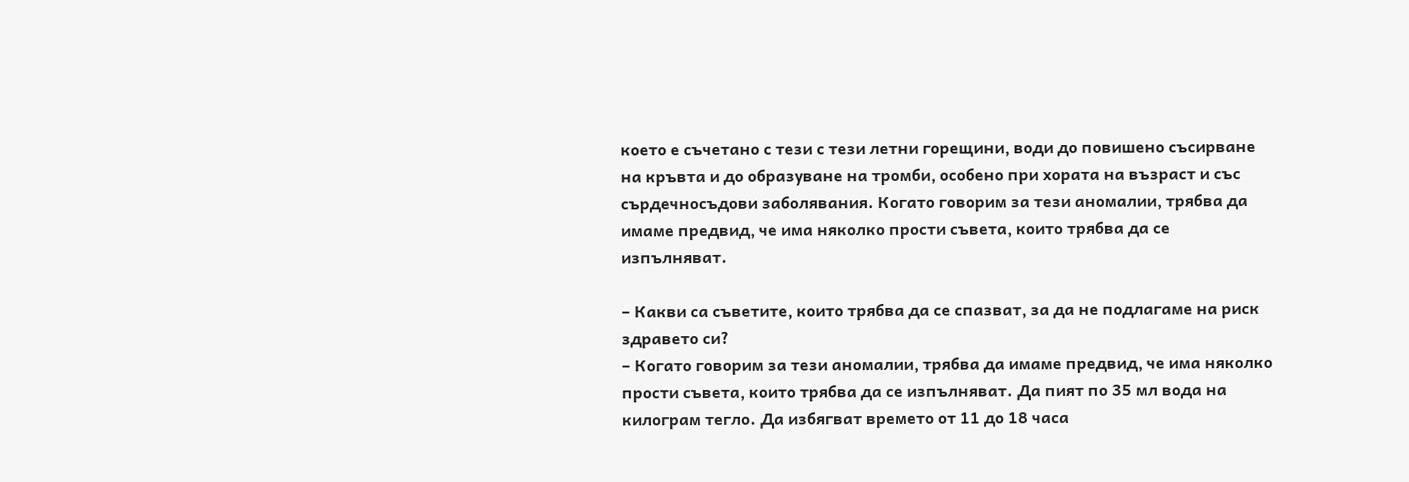което е съчетано с тези с тези летни горещини, води до повишено съсирване на кръвта и до образуване на тромби, особено при хората на възраст и със сърдечносъдови заболявания. Когато говорим за тези аномалии, трябва да имаме предвид, че има няколко прости съвета, които трябва да се изпълняват.

– Какви са съветите, които трябва да се спазват, за да не подлагаме на риск здравето си?
– Когато говорим за тези аномалии, трябва да имаме предвид, че има няколко прости съвета, които трябва да се изпълняват. Да пият по 35 мл вода на килограм тегло. Да избягват времето от 11 до 18 часа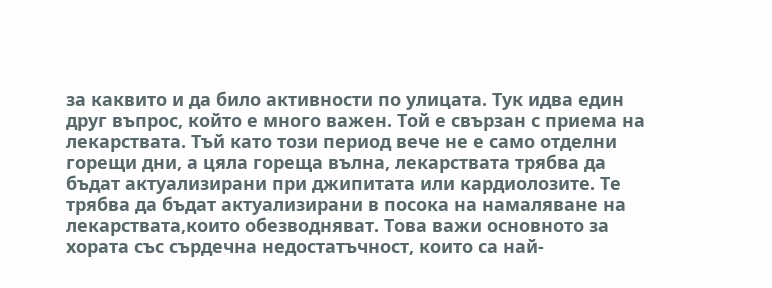за каквито и да било активности по улицата. Тук идва един друг въпрос, който е много важен. Той е свързан с приема на лекарствата. Тъй като този период вече не е само отделни горещи дни, а цяла гореща вълна, лекарствата трябва да бъдат актуализирани при джипитата или кардиолозите. Те трябва да бъдат актуализирани в посока на намаляване на лекарствата,които обезводняват. Това важи основното за хората със сърдечна недостатъчност, които са най-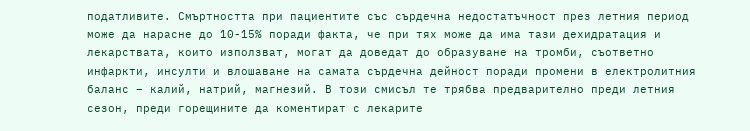податливите. Смъртността при пациентите със сърдечна недостатъчност през летния период може да нарасне до 10-15% поради факта, че при тях може да има тази дехидратация и лекарствата, които използват, могат да доведат до образуване на тромби, съответно инфаркти, инсулти и влошаване на самата сърдечна дейност поради промени в електролитния баланс – калий, натрий, магнезий. В този смисъл те трябва предварително преди летния сезон, преди горещините да коментират с лекарите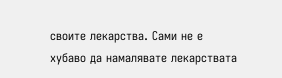своите лекарства. Сами не е хубаво да намалявате лекарствата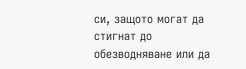си, защото могат да стигнат до обезводняване или да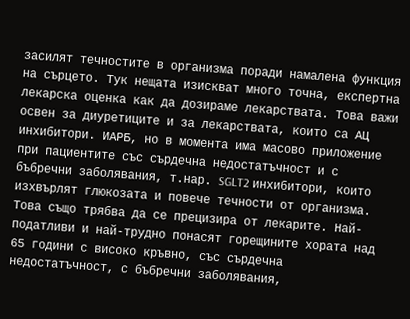засилят течностите в организма поради намалена функция на сърцето. Тук нещата изискват много точна, експертна лекарска оценка как да дозираме лекарствата. Това важи освен за диуретиците и за лекарствата, които са АЦ инхибитори. ИАРБ, но в момента има масово приложение при пациентите със сърдечна недостатъчност и с бъбречни заболявания, т.нар. SGLT2 инхибитори, които изхвърлят глюкозата и повече течности от организма. Това също трябва да се прецизира от лекарите. Най-податливи и най-трудно понасят горещините хората над 65 години с високо кръвно, със сърдечна недостатъчност, с бъбречни заболявания,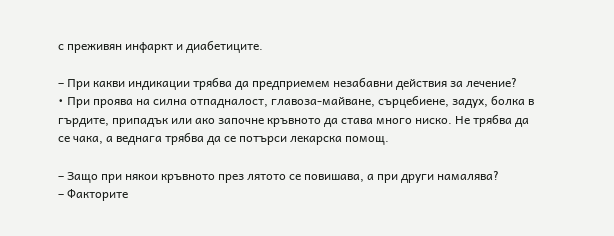с преживян инфаркт и диабетиците.

– При какви индикации трябва да предприемем незабавни действия за лечение?
• При проява на силна отпадналост, главоза-майване, сърцебиене, задух, болка в гърдите, припадък или ако започне кръвното да става много ниско. Не трябва да се чака, а веднага трябва да се потърси лекарска помощ.

– Защо при някои кръвното през лятото се повишава, а при други намалява?
– Факторите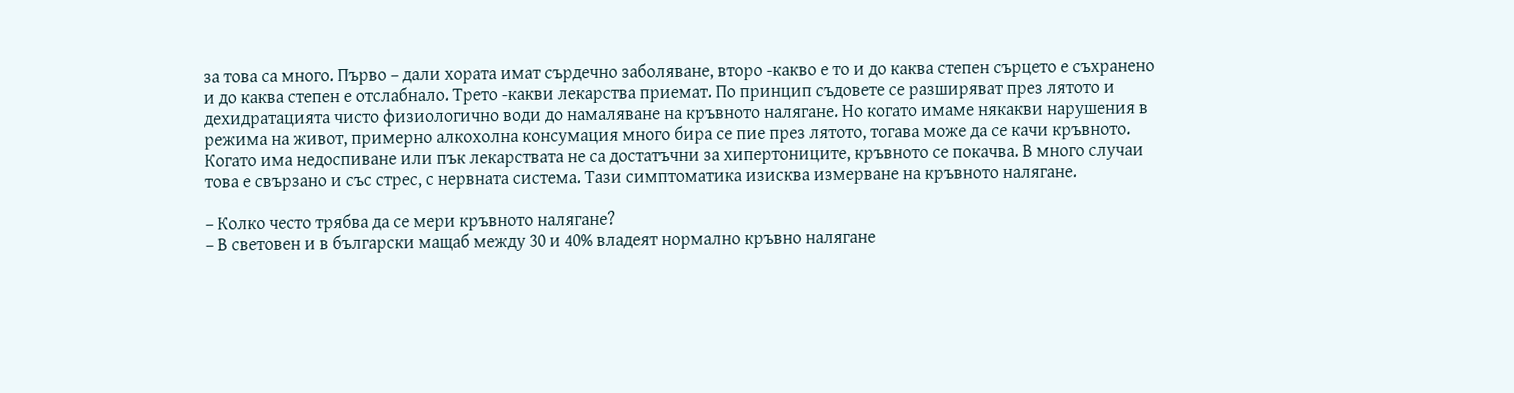за това са много. Първо – дали хората имат сърдечно заболяване, второ -какво е то и до каква степен сърцето е съхранено и до каква степен е отслабнало. Трето -какви лекарства приемат. По принцип съдовете се разширяват през лятото и дехидратацията чисто физиологично води до намаляване на кръвното налягане. Но когато имаме някакви нарушения в режима на живот, примерно алкохолна кoнcyмaция много бира се пие през лятото, тогава може да се качи кръвното. Когато има недоспиване или пък лекарствата не са достатъчни за хипертониците, кръвното се покачва. В много случаи това е свързано и със стрес, с нервната система. Тази симптоматика изисква измерване на кръвното налягане.

– Колко често трябва да се мери кръвното налягане?
– В световен и в български мащаб между 30 и 40% владеят нормално кръвно налягане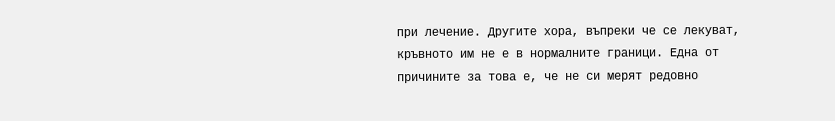при лечение. Другите хора, въпреки че се лекуват, кръвното им не е в нормалните граници. Една от причините за това е, че не си мерят редовно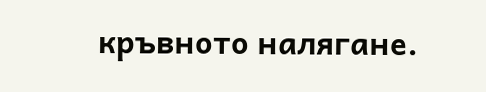кръвното налягане.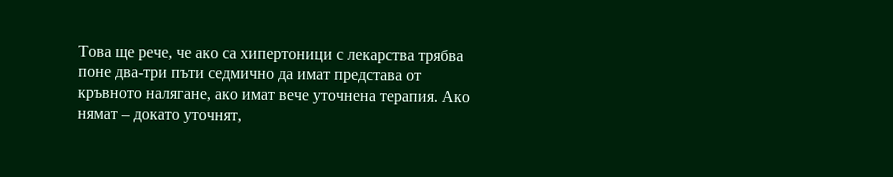Това ще рече, че ако са хипертоници с лекарства трябва поне два-три пъти седмично да имат представа от кръвното налягане, ако имат вече уточнена терапия. Ако нямат – докато уточнят,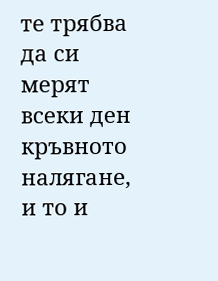те трябва да си мерят всеки ден кръвното налягане, и то и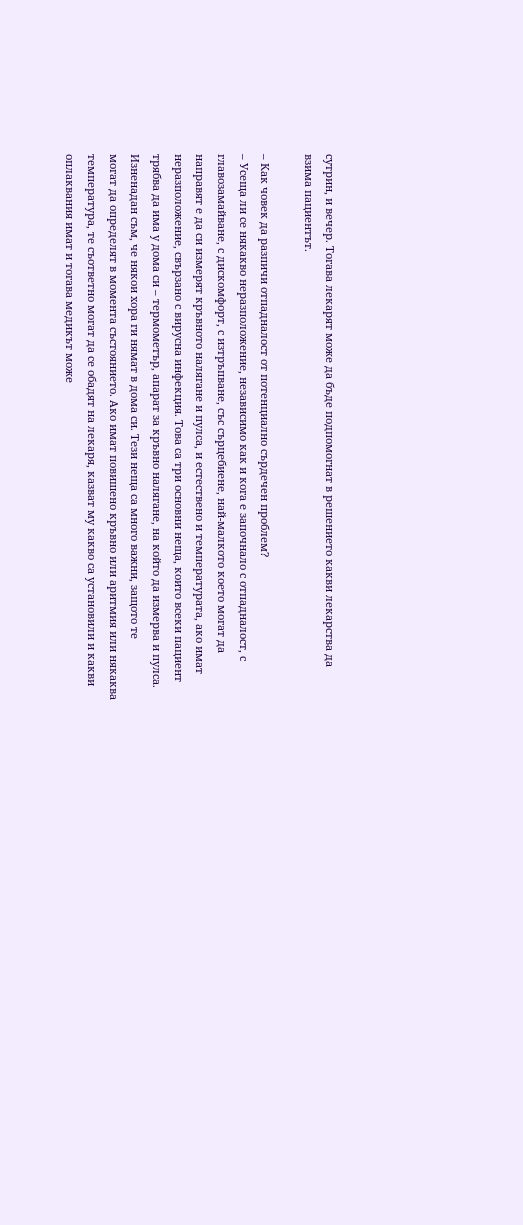сутрин, и вечер. Тогава лекарят може да бъде подпомогнат в решението какви лекарства да взима пациентът.

– Как човек да разпичи отпадналост от потенциално сърдечен проблем?
– Усеща ли се някакво неразположение, независимо как и кога е започнало с отпадналост, с главозамайване, с дискомфорт, с изтръпване, със сърцебиене, най-малкото което могат да направят е да си измерят кръвното налягане и пулса, и естествено и температурата, ако имат неразположение, свързано с вирусна инфекция. Това са три основни неща, които всеки пациент трябва да има у дома си – термометър, апарат за кръвно налягане, на който да измерва и пулса. Изненадан съм, че някои хора ги нямат в дома си. Тези неща са много важни, защото те
могат да определят в момента състоянието. Ако имат повишено кръвно или аритмия или някаква температура, те съответно могат да се обадят на лекаря, казват му какво са установили и какви оплаквания имат и тогава медикът може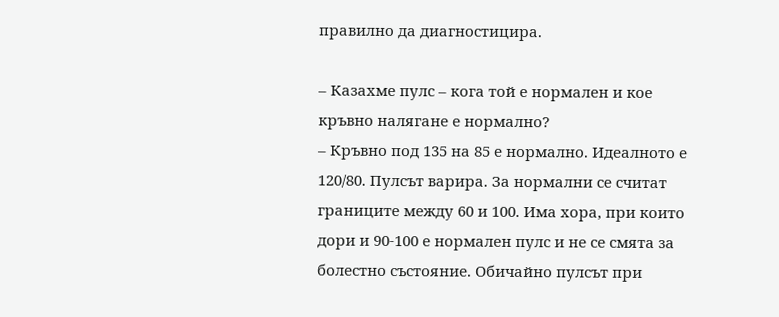правилно да диагностицира.

– Казахме пулс – кога той е нормален и кое кръвно налягане е нормално?
– Кръвно под 135 на 85 е нормално. Идеалното е 120/80. Пулсът варира. За нормални се считат границите между 60 и 100. Има хора, при които
дори и 90-100 е нормален пулс и не се смята за болестно състояние. Обичайно пулсът при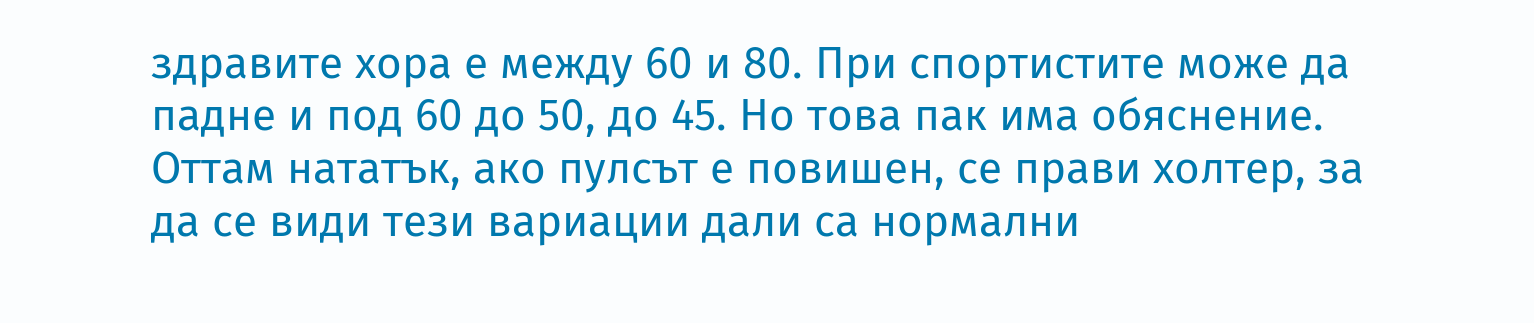здравите хора е между 60 и 80. При спортистите може да падне и под 60 до 50, до 45. Но това пак има обяснение. Оттам нататък, ако пулсът е повишен, се прави холтер, за да се види тези вариации дали са нормални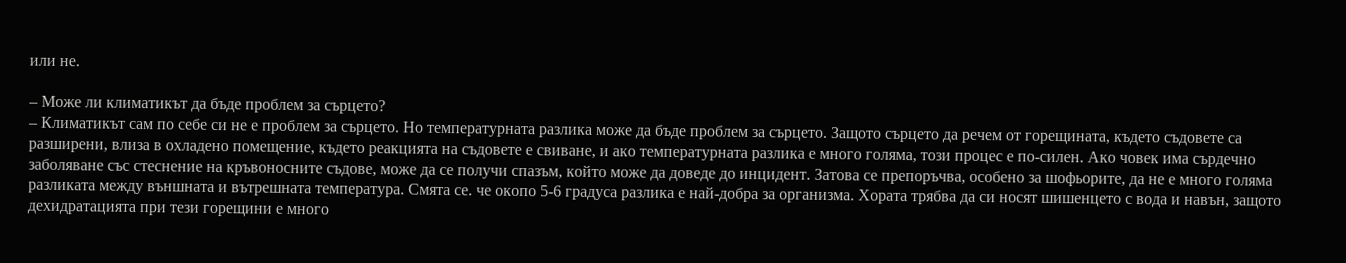или не.

– Може ли климатикът да бъде проблем за сърцето?
– Климатикът сам по себе си не е проблем за сърцето. Но температурната разлика може да бъде проблем за сърцето. Защото сърцето да речем от горещината, където съдовете са разширени, влиза в охладено помещение, където реакцията на съдовете е свиване, и ако температурната разлика е много голяма, този процес е по-силен. Ако човек има сърдечно заболяване със стеснение на кръвоносните съдове, може да се получи спазъм, който може да доведе до инцидент. Затова се препоръчва, особено за шофьорите, да не е много голяма разликата между външната и вътрешната температура. Смята се. че окопо 5-6 градуса разлика е най-добра за организма. Хората трябва да си носят шишенцето с вода и навън, защото дехидратацията при тези горещини е много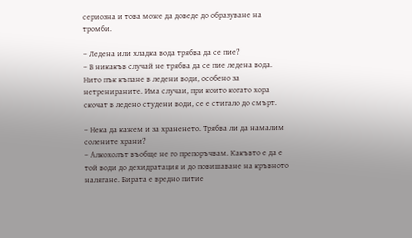сериозна и това може да доведе до образуване на тромби.

– Ледена или хладка вода трябва да се пие?
– В никакъв случай не трябва да се пие ледена вода. Нито пък къпане в ледени води, особено за нетренираните. Има случаи, при които когато хора скочат в ледено студени води, се е стигало до смърт.

– Нека да кажем и за храненето. Трябва ли да намалим солените храни?
– Алкохолът въобще не го препоръчвам. Какъвто е да е той води до дехидратация и до повишаване на кръвното налягане. Бирата е вредно питие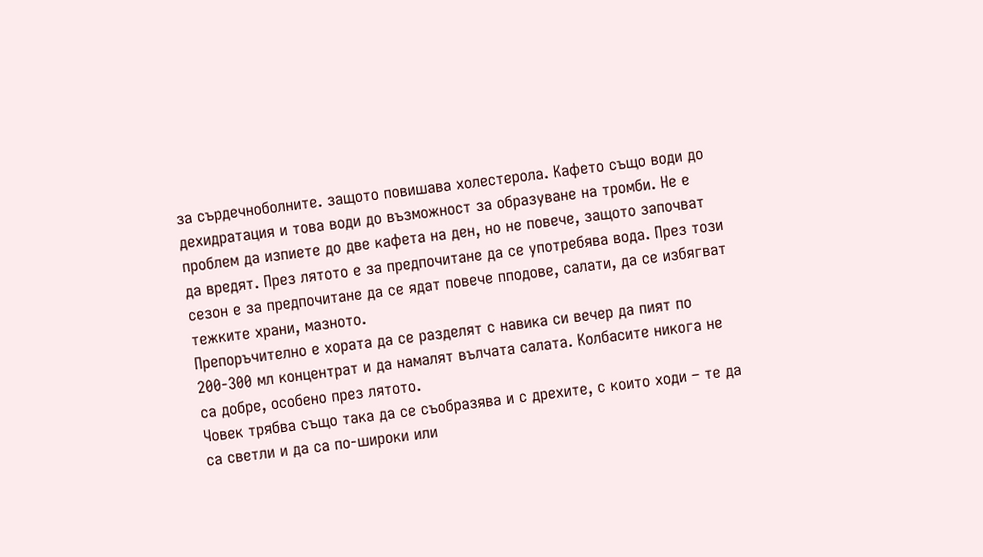за сърдечноболните. защото повишава холестерола. Кафето също води до дехидратация и това води до възможност за образуване на тромби. Не е проблем да изпиете до две кафета на ден, но не повече, защото започват да вредят. През лятото е за предпочитане да се употребява вода. През този сезон е за предпочитане да се ядат повече пподове, салати, да се избягват тежките храни, мазното.
Препоръчително е хората да се разделят с навика си вечер да пият по 200-300 мл концентрат и да намалят вълчата салата. Колбасите никога не са добре, особено през лятото.
Човек трябва също така да се съобразява и с дрехите, с които ходи – те да са светли и да са по-широки или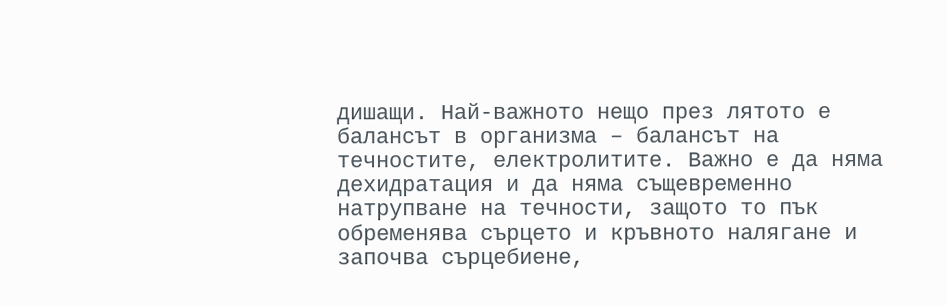дишащи. Най-важното нещо през лятото е балансът в организма – балансът на течностите, електролитите. Важно е да няма дехидратация и да няма същевременно натрупване на течности, защото то пък обременява сърцето и кръвното налягане и започва сърцебиене,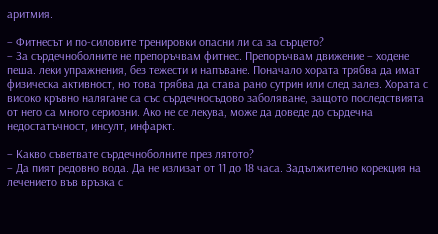аритмия.

– Фитнесът и по-силовите тренировки опасни ли са за сърцето?
– За сърдечноболните не препоръчвам фитнес. Препоръчвам движение – ходене пеша. леки упражнения, без тежести и напъване. Поначало хората трябва да имат физическа активност, но това трябва да става рано сутрин или след залез. Хората с високо кръвно налягане са със сърдечносъдово заболяване, защото последствията от него са много сериозни. Ако не се лекува, може да доведе до сърдечна недостатъчност, инсулт, инфаркт.

– Какво съветвате сърдечноболните през лятото?
– Да пият редовно вода. Да не излизат от 11 до 18 часа. Задължително корекция на лечението във връзка с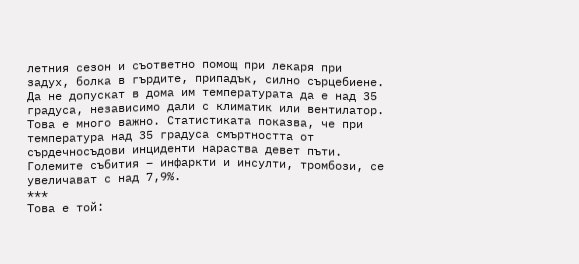летния сезон и съответно помощ при лекаря при задух, болка в гърдите, припадък, силно сърцебиене.
Да не допускат в дома им температурата да е над 35 градуса, независимо дали с климатик или вентилатор. Това е много важно. Статистиката показва, че при температура над 35 градуса смъртността от сърдечносъдови инциденти нараства девет пъти. Големите събития – инфаркти и инсулти, тромбози, се увеличават с над 7,9%.
***
Това е той: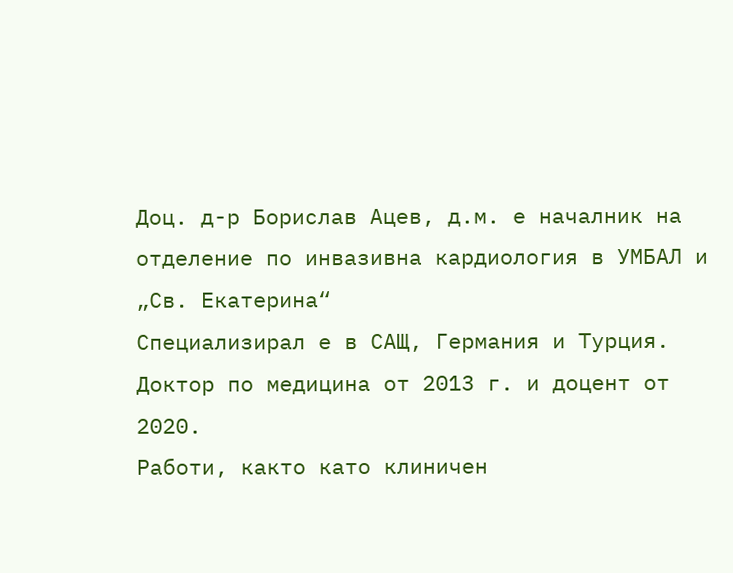Доц. д-р Борислав Ацев, д.м. е началник на отделение по инвазивна кардиология в УМБАЛ и „Св. Екатерина“
Специализирал е в САЩ, Германия и Турция.
Доктор по медицина от 2013 г. и доцент от 2020.
Работи, както като клиничен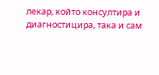лекар, който консултира и диагностицира, така и сам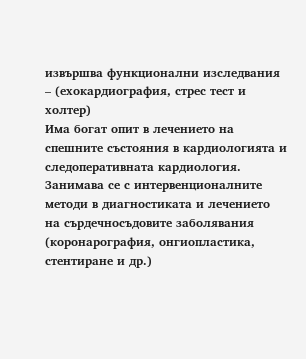извършва функционални изследвания – (ехокардиография, стрес тест и холтер)
Има богат опит в лечението на спешните състояния в кардиологията и следоперативната кардиология.
Занимава се с интервенционалните методи в диагностиката и лечението на сърдечносъдовите заболявания (коронарография, онгиопластика, стентиране и др.)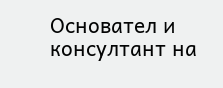Основател и консултант на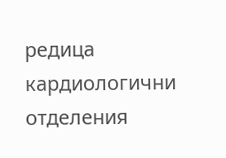редица кардиологични отделения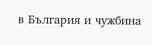в България и чужбина